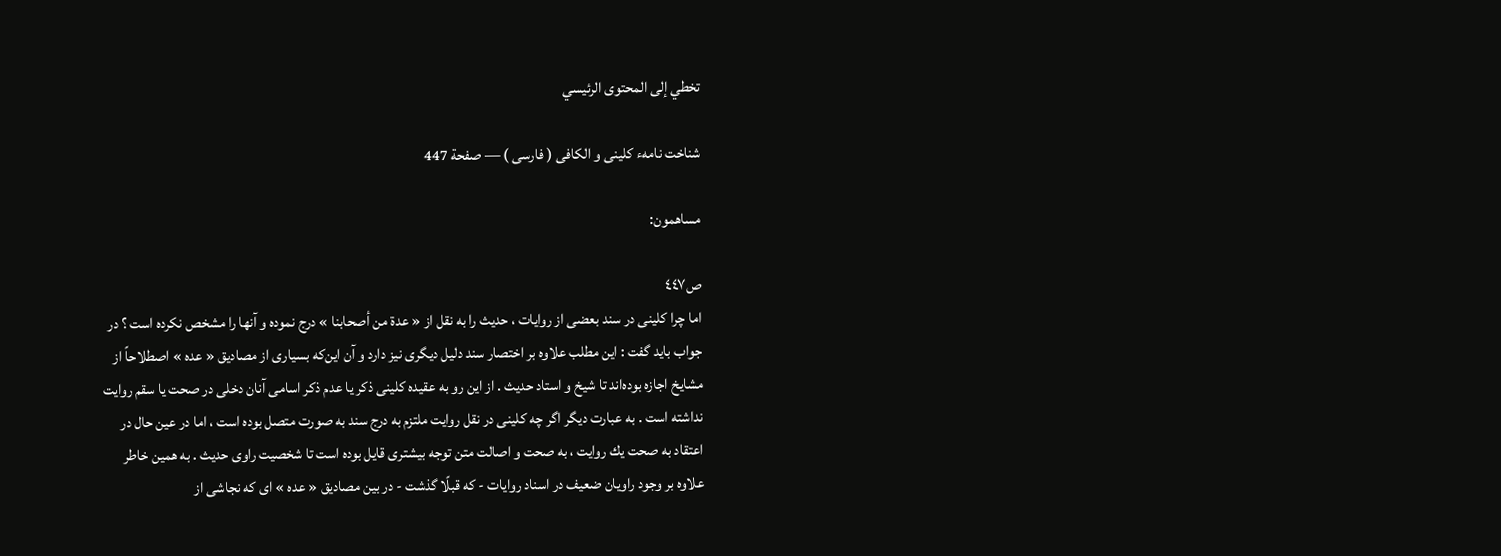تخطي إلى المحتوى الرئيسي

شناخت نامهء كلينى و الكافى ( فارسى ) — صفحة 447

مساهمون:

ص٤٤٧
اما چرا كلينى در سند بعضى از روايات ، حديث را به نقل از « عدة من أصحابنا » درج نموده و آنها را مشخص نكرده است ؟ در جواب بايد گفت : اين مطلب علاوه بر اختصار سند دليل ديگرى نيز دارد و آن اين‌كه بسيارى از مصاديق « عده » اصطلاحاً از مشايخ اجازه بوده‌اند تا شيخ و استاد حديث . از اين رو به عقيده كلينى ذكر يا عدم ذكر اسامى آنان دخلى در صحت يا سقم روايت نداشته است . به عبارت ديگر اگر چه كلينى در نقل روايت ملتزم به درج سند به صورت متصل بوده است ، اما در عين حال در اعتقاد به صحت يك روايت ، به صحت و اصالت متن توجه بيشترى قايل بوده است تا شخصيت راوى حديث . به همين خاطر علاوه بر وجود راويان ضعيف در اسناد روايات - كه قبلًا گذشت - در بين مصاديق « عده » اى كه نجاشى از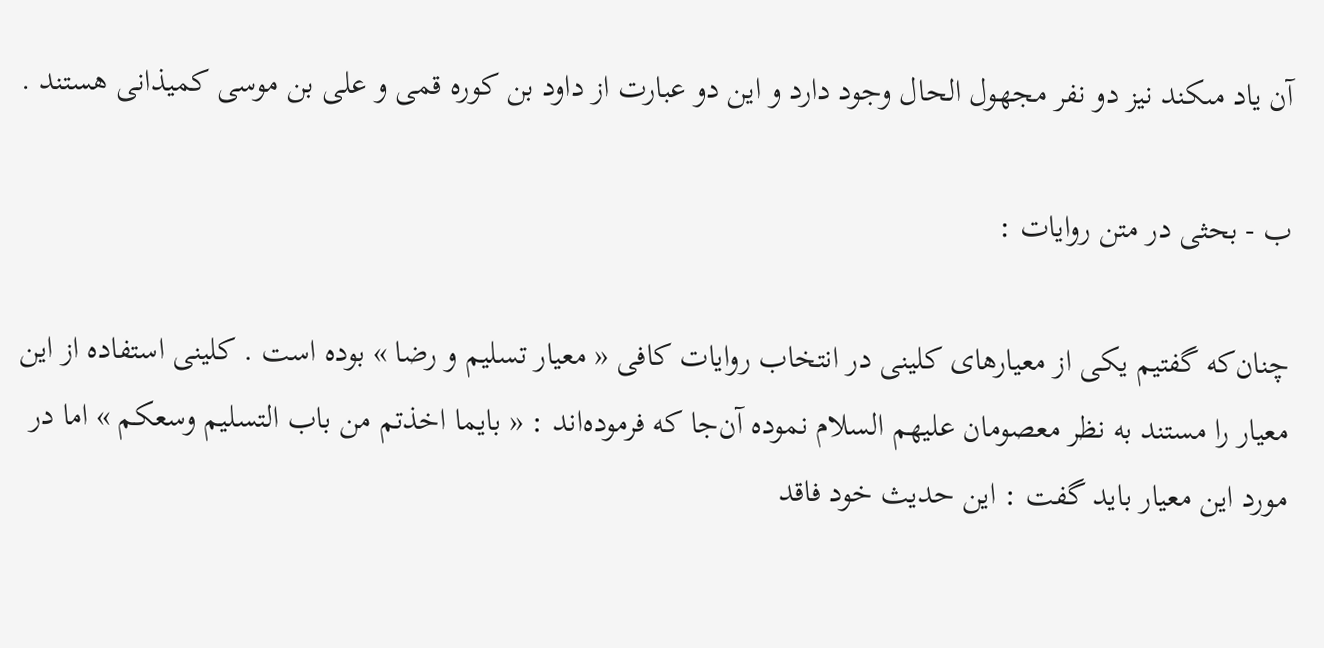آن ياد مىكند نيز دو نفر مجهول الحال وجود دارد و اين دو عبارت از داود بن كوره قمى و على بن موسى كميذانى هستند .

ب - بحثى در متن روايات :

چنان‌كه گفتيم يكى از معيارهاى كلينى در انتخاب روايات كافى « معيار تسليم و رضا » بوده است . كلينى استفاده از اين معيار را مستند به نظر معصومان عليهم السلام نموده آن‌جا كه فرموده‌اند : « بايما اخذتم من باب التسليم وسعكم » اما در مورد اين معيار بايد گفت : اين حديث خود فاقد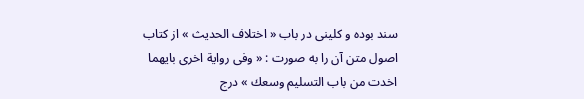سند بوده و كلينى در باب « اختلاف الحديث » از كتاب اصول متن آن را به صورت : « وفى رواية اخرى بايهما اخدت من باب التسليم وسعك » درج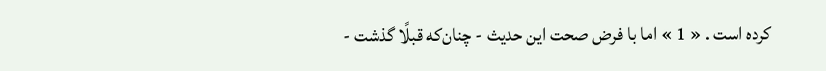كرده است . « 1 » اما با فرض صحت اين حديث - چنان‌كه قبلًا گذشت -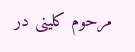مرحوم كلينى در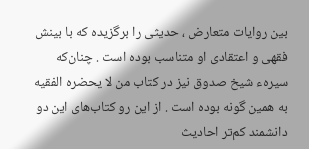بين روايات متعارض ، حديثى را برگزيده كه با بينش فقهى و اعتقادى او متناسب بوده است . چنان‌كه سيرهء شيخ صدوق نيز در كتاب من لا يحضره الفقيه به همين گونه بوده است . از اين رو كتاب‌هاى اين دو دانشمند كم‌تر احاديث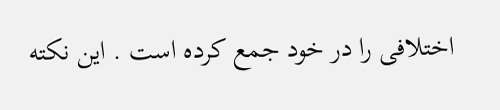اختلافى را در خود جمع كرده است . اين نكته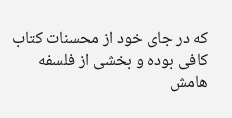كه در جاى خود از محسنات كتاب كافى بوده و بخشى از فلسفه
هامش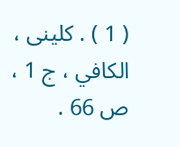( 1 ) . كلينى ، الكافي ، ج 1 ، ص 66 .